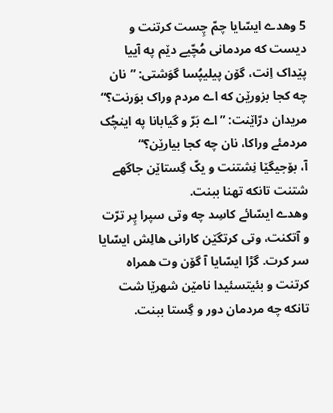5 وهدے ایسّایا چمّ چِست کرتنت و دیست که مردمانی مُچّیے دێم په آییا پێداک اِنت، گۆن پیلیپُسا گوَشتی: ”نان چه کجا بزورێن که اے مردم وراک بوَرنت؟“
مریدان درّاێنت: ”اے بَرّ و گیابانا په اینچُک مردمئے وراکا، نان چه کجا بیارێن؟“
آ، بۆجیگێا نِشتنت و یکّ گِستاێن جاگهے شتنت تانکه تهنا ببنت.
وهدے ایسّائے کاسِد چه وتی سپرا پِر ترّت و آتکنت، وتی کرتگێن کارانی هالِش ایسّایا سر کرت. گڑا ایسّایا آ گۆن وت همراه کرتنت و بئیتسئیدا نامێن شهرێا شت تانکه چه مردمان دور و گِستا ببنت.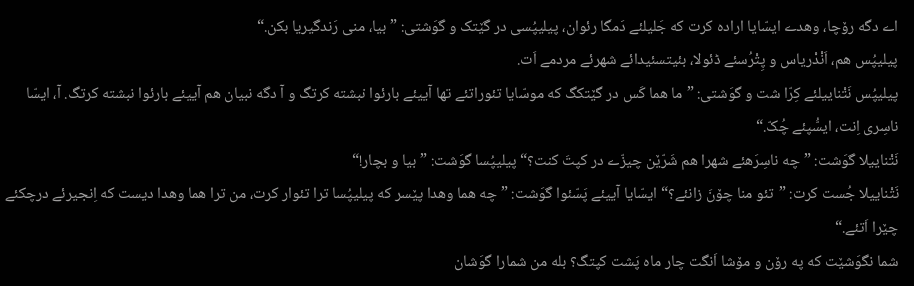اے دگه رۆچا، وهدے ایسّایا اراده کرت که جَلیلئے دَمگا رئوان، پیلیپُسی در گێتک و گوَشتی: ”بیا، منی رَندگیریا بکن.“
پیلیپُس هم، اَنْدْریاس و پِتْرُسئے ڈئولا، بئیتسئیدائے شهرئے مردمے اَت.
پیلیپُس نَتْناییلئے کِرّا شت و گوَشتی: ”ما هما کَس در گێتکگ که موسّایا تئوراتئے تها آییئے بارئوا نبشته کرتگ و آ دگه نبیان هم آییئے بارئوا نبشته کرتگ. آ، ایسّا ناسِری اِنت، ایسُّپئے چُکّ.“
نَتْناییلا گوَشت: ”چه ناسِرَهئے شهرا هم شَرّێن چیزّے در کپتَ کنت؟“ پیلیپُسا گوَشت: ”بیا و بچار!“
نَتْناییلا جُست کرت: ”تئو منا چۆنَ زانئے؟“ ایسّایا آییئے پَسّئوا گوَشت: ”چه هما وهدا پێسر که پیلیپُسا ترا تئوار کرت، من ترا هما وهدا دیست که اِنجیرئے درچکئے چێرا اَتئے.“
شما نگوَشێت که په رۆن و مۆشا اَنگت چار ماه پَشت کپتگ؟ بله من شمارا گوَشان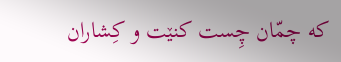که چمّان چِست کنێت و کِشاران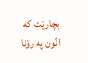بچارێت که انّون په رۆنا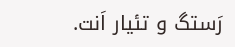رَستگ و تئیار اَنت.